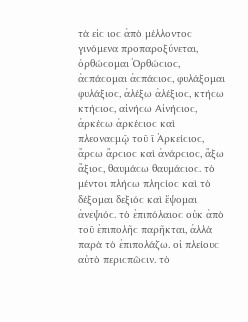τὰ εἰϲ ιοϲ ἀπὸ μέλλοντοϲ γινόμενα προπαροξύνεται, ὀρθώϲομαι Ὀρθώϲιοϲ, ἀϲπάϲομαι ἀϲπάϲιοϲ, φυλάξομαι φυλάξιοϲ, ἀλέξω ἀλέξιοϲ, κτήϲω κτήϲιοϲ, αἰνήϲω Αἰνήϲιοϲ, ἀρκέϲω ἀρκέϲιοϲ καὶ πλεοναϲμῷ τοῦ ῑ Ἀρκείϲιοϲ, ἄρϲω ἄρϲιοϲ καὶ ἀνάρϲιοϲ, ἄξω ἄξιοϲ, θαυμάϲω θαυμάϲιοϲ. τὸ μέντοι πλήϲω πληϲίοϲ καὶ τὸ δέξομαι δεξιόϲ καὶ ἕψομαι ἀνεψιόϲ. τὸ ἐπιπόλαιοϲ οὐκ ἀπὸ τοῦ ἐπιπολῆϲ παρῆκται, ἀλλὰ παρὰ τὸ ἐπιπολάζω. οἱ πλείουϲ αὐτὸ περιϲπῶϲιν. τὸ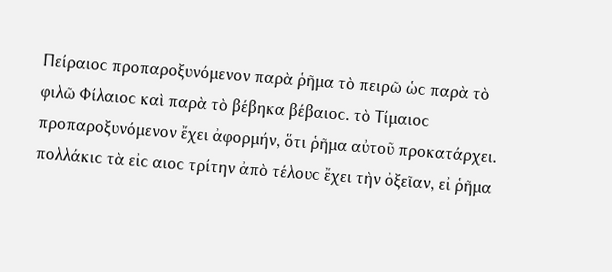Πείραιοϲ προπαροξυνόμενον παρὰ ῥῆμα τὸ πειρῶ ὡϲ παρὰ τὸ φιλῶ Φίλαιοϲ καὶ παρὰ τὸ βέβηκα βέβαιοϲ. τὸ Τίμαιοϲ προπαροξυνόμενον ἔχει ἀφορμήν, ὅτι ῥῆμα αὐτοῦ προκατάρχει. πολλάκιϲ τὰ εἰϲ αιοϲ τρίτην ἀπὸ τέλουϲ ἔχει τὴν ὀξεῖαν, εἰ ῥῆμα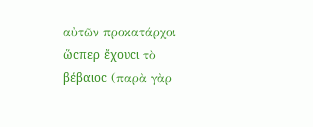αὐτῶν προκατάρχοι ὥϲπερ ἔχουϲι τὸ βέβαιοϲ (παρὰ γὰρ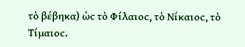τὸ βέβηκα) ὡϲ τὸ Φίλαιοϲ, τὸ Νίκαιοϲ, τὸ Τίμαιοϲ.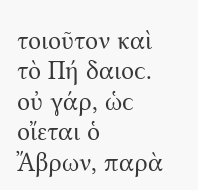τοιοῦτον καὶ τὸ Πή δαιοϲ. οὐ γάρ, ὡϲ οἴεται ὁ Ἄβρων, παρὰ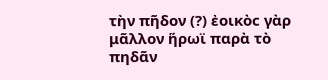τὴν πῆδον (?) ἐοικὸϲ γὰρ μᾶλλον ἥρωϊ παρὰ τὸ πηδᾶν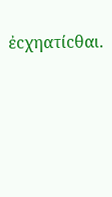ἐϲχηατίϲθαι.